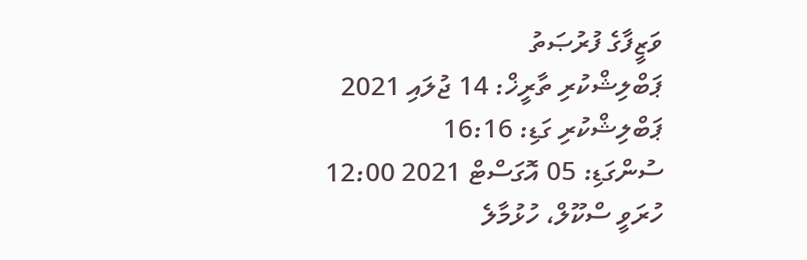ވަޒީފާގެ ފުރުޞަތު
ޕަބްލިޝްކުރި ތާރީޚް: 14 ޖުލައި 2021
ޕަބްލިޝްކުރި ގަޑި: 16:16
ސުންގަޑި: 05 އޮގަސްޓް 2021 12:00
ހުރަވީ ސްކޫލް، ހުޅުމާލެ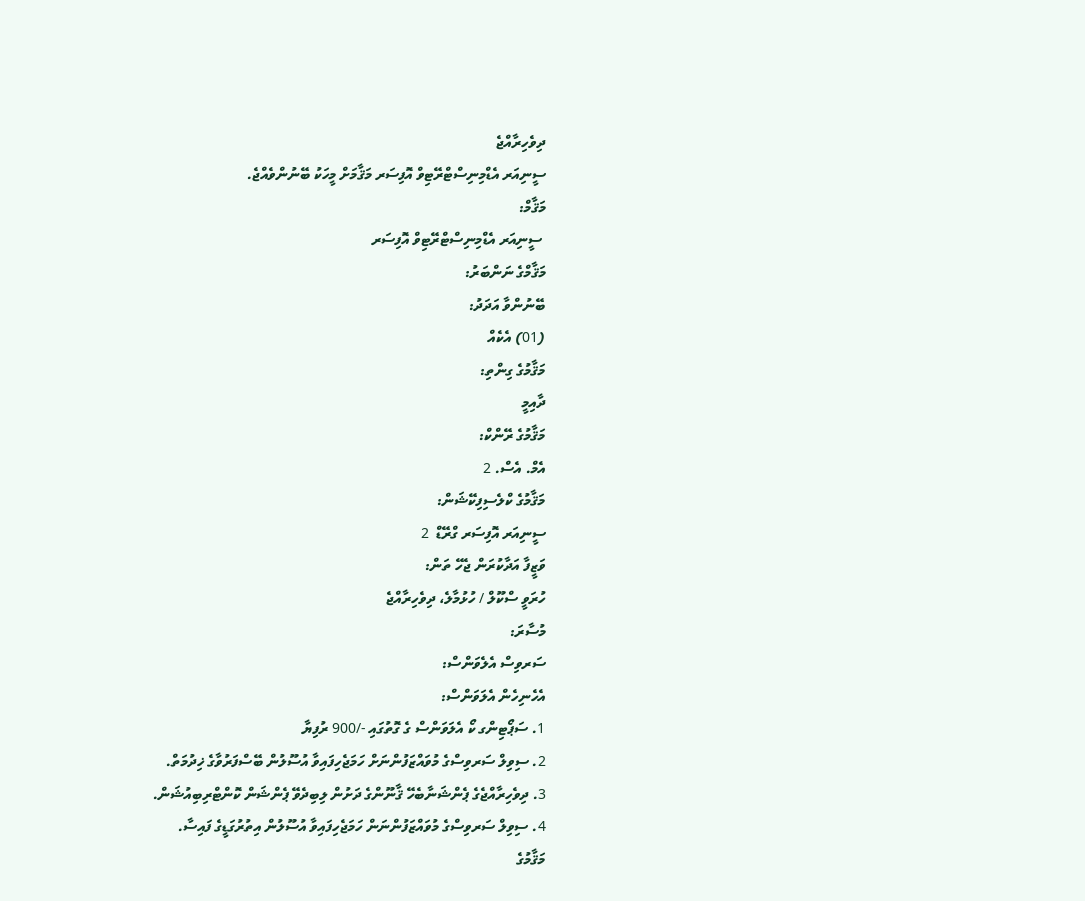ދިވެހިރާއްޖެ
ސީނިއަރ އެޑްމިނިސްޓްރޭޓިވް އޮފިސަރ މަޤާމަށް މީހަކު ބޭނުންވެއްޖެ.
މަޤާމް:
 ސީނިއަރ އެޑްމިނިސްޓްރޭޓިވް އޮފިސަރ
މަޤާމްގެ ނަންބަރު:
ބޭނުންވާ އަދަދު:
(01) އެކެއް
މަޤާމުގެ ގިންތި:
ދާއިމީ
މަޤާމުގެ ރޭންކް:
އެމް. އެސް. 2
މަޤާމުގެ ކްލެސިފިކޭޝަން:
ސީނިއަރ އޮފިސަރ ގްރޭޑް  2
ވަޒީފާ އަދާކުރަން ޖެހޭ ތަން:
ހުރަވީ ސްކޫލް / ހުޅުމާލެ، ދިވެހިރާއްޖެ
މުސާރަ:
ސަރވިސް އެލެވަންސް:
އެހެނިހެން އެލަވަންސް:
1. ސަޕޯޓިންގ ކޯ އެލަވަންސް ގެ ގޮތުގައި -/900 ރުފިޔާ
2. ސިވިލް ސަރވިސްގެ މުވައްޒަފުންނަށް ހަމަޖެހިފައިވާ އުސޫލުން ބޭސްފަރުވާގެ ޚިދުމަތް.
3. ދިވެހިރާއްޖެގެ ޕެންޝަނާބެހޭ ޤާނޫންގެ ދަށުން ލިބިދެވޭ ޕެންޝަން ކޮންޓްރިބިއުޝަން.
4. ސިވިލް ސަރވިސްގެ މުވައްޒަފުންނަން ހަމަޖެހިފައިވާ އުސޫލުން އިތުރުގަޑީގެ ފައިސާ.
މަޤާމުގެ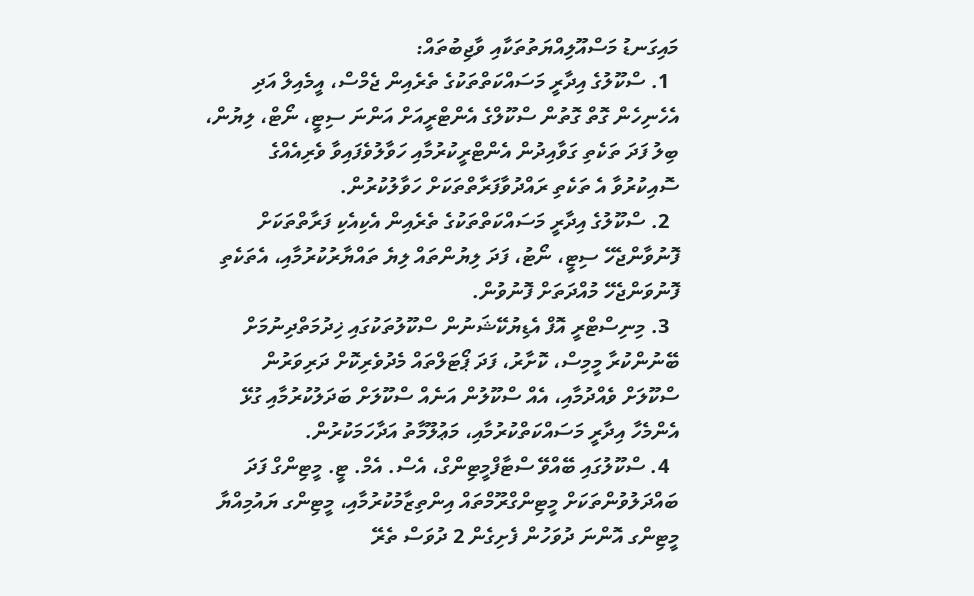މައިގަނޑު މަސްއޫލިއްޔަތުތަކާއި ވާޖިބުތައް:
  1. ސްކޫލުގެ އިދާރީ މަސައްކަތްތަކުގެ ތެރެއިން ޖެމްސް، އީމެއިލް އަދި އެހެނިހެން ގޮތް ގޮތުން ސްކޫލްގެ އެންޓްރީއަށް އަންނަ ސިޓީ، ނޯޓް، ލިޔުން، ބިލު ފަދަ ތަކެތި ގަވާއިދުން އެންޓްރީކުރުމާއި ހަވާލުވެފައިވާ ވެރިއެއްގެ ސޮއިކުރުވާ އެ ތަކެތި ރައްދުވާފަރާތްތަކަށް ހަވާލުކުރުން.
  2. ސްކޫލުގެ އިދާރީ މަސައްކަތްތަކުގެ ތެރެއިން އެކިއެކި ފަރާތްތަކަށް ފޮނުވާންޖެހޭ ސިޓީ، ނޯޓު، ފަދަ ލިޔުންތައް ލިޔެ ތައްޔާރުކުރުމާއި، އެތަކެތި ފޮނުވަންޖެހޭ މުއްދަތަށް ފޮނުވުން.
  3. މިނިސްޓްރީ އޮފް އެޑިޔުކޭޝަނުން ސްކޫލުތަކުގައި ޚިދުމަތްދިނުމަށް ބޭނުންކުރާ މީމިސް، ކޮށާރު، ފަދަ ޕޯޓަލްތައް މެދުވެރިކޮށް ދަރިވަރުން ސްކޫލަށް ވެއްދުމާއި، އެއް ސްކޫލުން އަނެއް ސްކޫލަށް ބަދަލުކުރުމާއި ގުޅޭ އެންމެހާ އިދާރީ މަސައްކަތްކުރުމާއި، މަޢުލޫމާތު އަދާހަމަކުރުން.
  4. ސްކޫލުގައި ބޭއްވޭ ސްޓާފްމީޓިންގް، އެސް. އެމް. ޓީ. މީޓިންގް ފަދަ ބައްދަލުވުންތަކަށް މީޓިންގްރޫމްތައް އިންތިޒާމުކުރުމާއި، މީޓިންގ ޔައުމިއްޔާ މީޓިންގ އޮންނަ ދުވަހުން ފެށިގެން 2 ދުވަސް ތެރޭ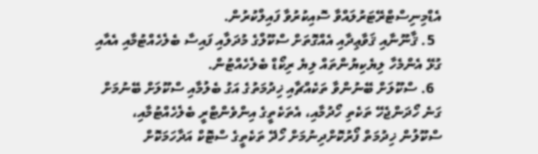އެޑްމިނިސްޓްރޭޓަރުލައްވާ ސޮއިކުރުވާ ފައިލްކުރުން.
  5. ޤާނޫނާއި ޤަވާޢިދާއި އެއްގޮތަށް ސްކޫލްގެ މުދަލާއި ފައިސާ ބެލެހެއްޓުމާއި އެއާއި ގުޅޭ އެންމެހާ ލިޔެކިޔުންތައް ލިޔެ ރިކޯޑް ބެލެހެއްޓުން.
  6. ސްކޫލަށް ބޭނުންވާ ތަކެއްޗާއި ޚިދުމަތުގެ އަގު ބެލުމާއި ސްކޫލަށް ބޭނުމަށް ގަނެ ހޯދަންޖެހޭ ތަކެތި ހޯދުމާއި، އެތަކެތީގެ އިންވެންޓްރީ ބެލެހެއްޓުމާއި، ސްކޫލުން ޚިދުމަތް ފޯރުކޮށްދިނުމަށް ހޯދޭ ތަކެތީގެ ސްޓޮކް އަދާހަމަކޮށް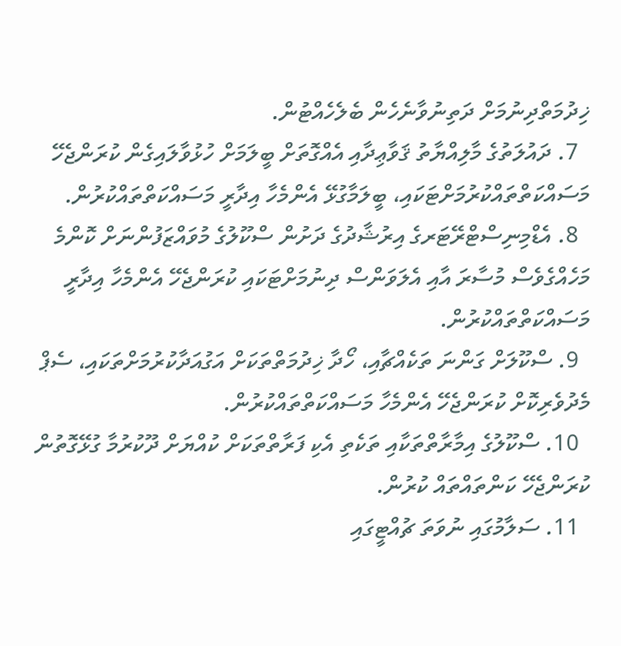ޚިދުމަތްދިނުމަށް ދަތިނުވާނެހެން ބެލެހެއްޓުން.
  7. ދައުލަތުގެ މާލިއްޔާތު ޤަވާޢިދާއި އެއްގޮތަށް ބީލަމަށް ހުޅުވާލައިގެން ކުރަންޖެހޭ މަސައްކަތްތައްކުރުމަށްޓަކައި، ބީލަމާގުޅޭ އެންމެހާ އިދާރީ މަސައްކަތްތައްކުރުން.
  8. އެޑްމިނިސްޓްރޭޓަރގެ އިރުޝާދުގެ ދަށުން ސްކޫލުގެ މުވައްޒަފުންނަށް ކޮންމެ މަހެއްގެވެސް މުސާރަ އާއި އެލަވަންސް ދިނުމަށްޓަކައި ކުރަންޖެހޭ އެންމެހާ އިދާރީ މަސައްކަތްތައްކުރުން.
  9. ސްކޫލަށް ގަންނަ ތަކެއްޗާއި، ހޯދާ ޚިދުމަތްތަކަށް އަގުއަދާކުރުމަށްތަކައި، ސެޕް މެދުވެރިކޮށް ކުރަންޖެހޭ އެންމެހާ މަސައްކަތްތައްކުރުން.
  10. ސްކޫލުގެ އިމާރާތްތަކާއި ތަކެތި އެކި ފަރާތްތަކަށް ކުއްޔަށް ދޫކުރުމާ ގުޅޭގޮތުން ކުރަންޖެހޭ ކަންތައްތައް ކުރުން.
  11. ސަލާމުގައި ނުވަތަ ޗުއްޓީގައި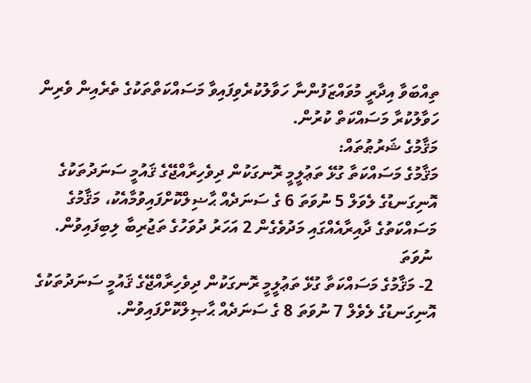ތިއްބަވާ އިދާރީ މުވައްޒަފުންނާ ހަވާލުކުރެވިފައިވާ މަސައްކަތްތަކުގެ ތެރެއިން ވެރިން ހަވާލުކުރާ މަސައްކަތް ކުރުން.
މަޤާމުގެ ޝަރުޠުތައް:
މަޤާމުގެ މަސައްކަތާ ގުޅޭ ތަޢުލީމީ ރޮނގަކުން ދިވެހިރާއްޖޭގެ ޤައުމީ ސަނަދުތަކުގެ އޮނިގަނޑުގެ ލެވަލް 5 ނުވަތަ 6 ގެ ސަނަދެއް ޙާޟިލްކޮށްފައިވުމާއެކު، މަޤާމުގެ މަސައްކަތުގެ ދާއިރާއެއްގައި މަދުވެގެން 2 އަހަރު ދުވަހުގެ ތަޖުރިބާ ލިބިފައިވުން.
 ނުވަތަ
 2- މަޤާމުގެ މަސައްކަތާ ގުޅޭ ތަޢުލީމީ ރޮނގަކުން ދިވެހިރާއްޖޭގެ ޤައުމީ ސަނަދުތަކުގެ އޮނިގަނޑުގެ ލެވެލް 7 ނުވަތަ 8 ގެ ސަނަދެއް ޙާޞިލްކޮށްފައިވުން.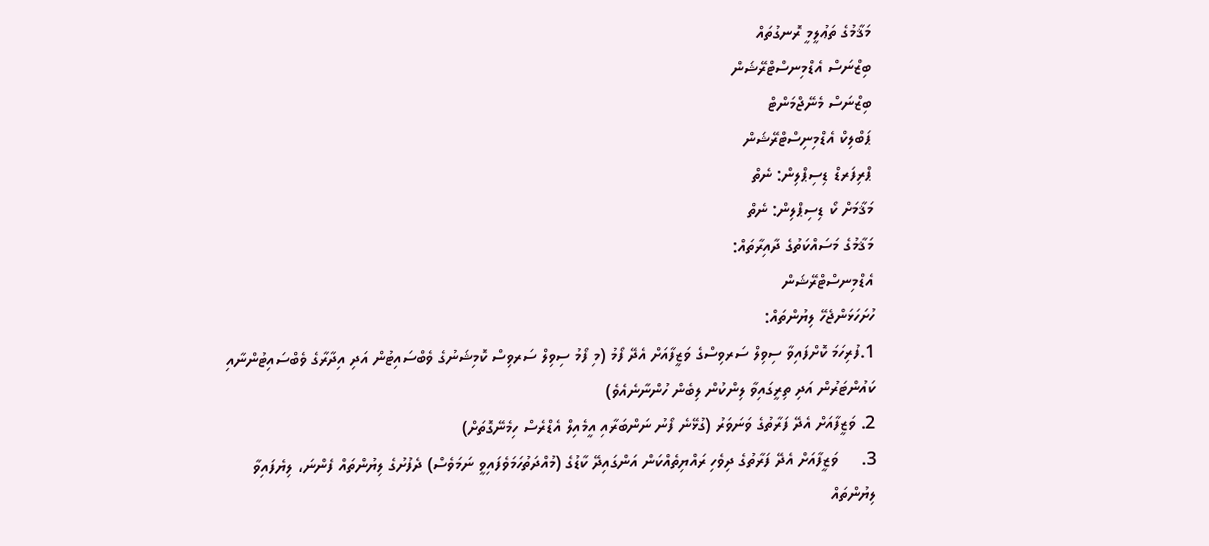މަޤާމުގެ ތަޢުލީމީ ރޮނގުތައް
ބިޒްނަސް އެޑްމިނސްޓްރޭޝަން
ބިޒްނަސް މެނޭޖްމަންޓް
ޕަބްލިކް އެޑްމިނިސްޓްރޭޝަން
ޕްރިފަރޑް ޑިސިޕްލިން: ނެތް
މަޤާމަށް ކޯ ޑިސިޕްލިން: ނެތް
މަޤާމުގެ މަސައްކަތުގެ ދާއިރާތައް:
އެޑްމިނސްޓްރޭޝަން
ހުށަހަޅަންޖެހޭ ލިޔުންތައް:
1.ފުރިހަމަ ކޮށްފައިވާ ސިވިލް ސަރވިސްގެ ވަޒީފާއަށް އެދޭ ފޯމު (މި ފޯމު ސިވިލް ސަރވިސް ކޮމިޝަނުގެ ވެބްސައިޓުން އަދި އިދާރާގެ ވެބްސައިޓުންނާއި ކައުންޓަރުން އަދި ތިރީގައިވާ ލިންކުން ލިބެން ހުންނާނެއެވެ)
2. ވަޒީފާއަށް އެދޭ ފަރާތުގެ ވަނަވަރު (ގުޅޭނެ ފޯނު ނަންބަރާއި އީމެއިލް އެޑްރެސް ހިމެނޭގޮތަށް)
3.     ވަޒީފާއަށް އެދޭ ފަރާތުގެ ދިވެހި ރައްޔިތެއްކަން އަންގައިދޭ ކާޑުގެ (މުއްދަތުހަމަވެފައިވީ ނަމަވެސް) ދެފުށުގެ ލިޔުންތައް ފެންނަ، ލިޔެފައިވާ ލިޔުންތައް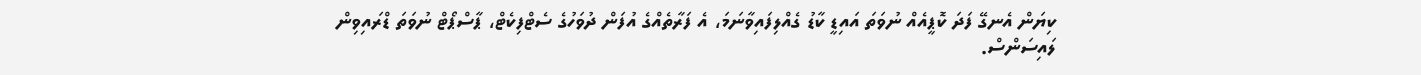ކިޔަން އެނގޭ ފަދަ ކޮޕީއެއް ނުވަތަ އައިޑީ ކާޑު ގެއްލިފައިވާނަމަ، އެ ފަރާތެއްގެ އުފަން ދުވަހުގެ ސެޓްފިކެޓް، ޕާސްޕޯޓް ނުވަތަ ޑްރައިވިން ލައިސަންސް.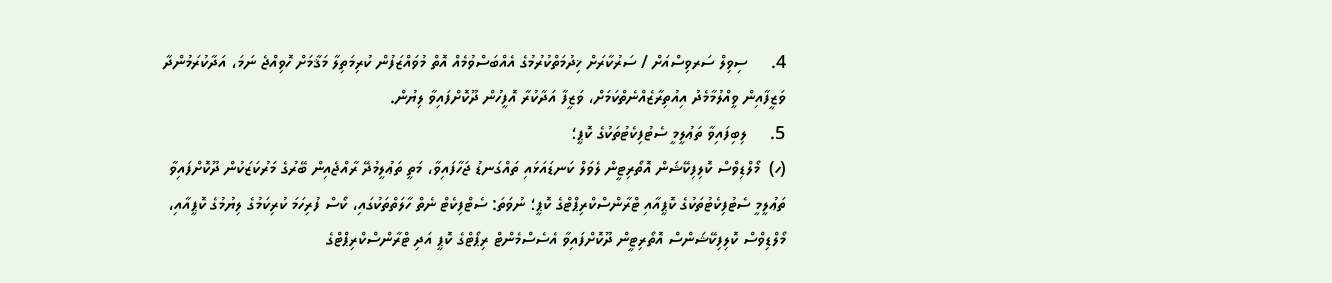4.     ސިވިލް ސަރވިސްއަށް / ސަރުކާރަށް ޚިދުމަތްކުރުމުގެ އެއްބަސްވުމެއް އޮތް މުވައްޒަފުން ކުރިމަތިލާ މަޤާމަށް ހޮވިއްޖެ ނަމަ، އަދާކުރަމުންދާ ވަޒީފާއިން ވީއްލުމާމެދު އިއުތިރާޒެއްނެތްކަމަށް، ވަޒީފާ އަދާކުރާ އޮފީހުން ދޫކޮށްފައިވާ ލިޔުން.
5.     ލިބިފައިވާ ތަޢުލީމީ ސެޓުފިކެޓުތަކުގެ ކޮޕީ؛
(ހ)  މޯލްޑިވްސް ކޮލިފިކޭޝަން އޮތޯރިޓީން ލެވަލް ކަނޑައަޅައި ތައްގަނޑު ޖަހާފައިވާ، މަތީ ތަޢުލީމުދޭ ރާއްޖެއިން ބޭރުގެ މަރުކަޒަކުން ދޫކޮށްފައިވާ ތަޢުލީމީ ސެޓުފިކެޓުތަކުގެ ކޮޕީއާއި ޓްރާންސްކްރިޕްޓްގެ ކޮޕީ؛ ނުވަތަ: ސެޓްފިކެޓް ނެތް ހާލަތްތަކުގައި، ކޯސް ފުރިހަމަ ކުރިކަމުގެ ލިޔުމުގެ ކޮޕީއާއި، މޯލްޑިވްސް ކޮލިފިކޭޝަންސް އޮތޯރިޓީން ދޫކޮށްފައިވާ އެސެސްމެންޓް ރިޕޯޓްގެ ކޮޕީ އަދި ޓްރާންސްކްރިޕްޓްގެ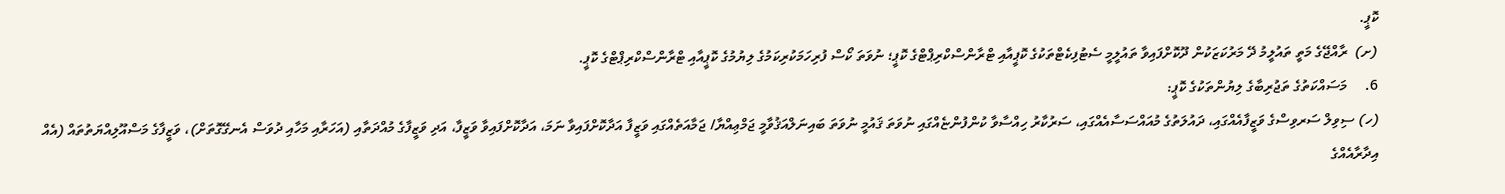ކޮޕީ.
(ށ)  ރާއްޖޭގެ މަތީ ތައުލީމު ދޭ މަރުކަޒަކުން ދޫކޮށްފައިވާ ތައުލީމީ ސެޓުފިކެޓްތަކުގެ ކޮޕީއާއި ޓްރާންސްކްރިޕްޓްގެ ކޮޕީ؛ ނުވަތަ ކޯސް ފުރިހަމަކުރިކަމުގެ ލިޔުމުގެ ކޮޕީއާއި ޓްރާންސްކްރިޕްޓްގެ ކޮޕީ.
6.     މަސައްކަތުގެ ތަޖުރިބާގެ ލިޔުންތަކުގެ ކޮޕީ:
(ހ) ސިވިލް ސަރވިސްގެ ވަޒީފާއެއްގައި، ދައުލަތުގެ މުއައްސަސާއެއްގައި، ސަރުކާރު ހިއްސާވާ ކުންފުންޏެއްގައި ނުވަތަ ޤައުމީ ނުވަތަ ބައިނަލްއަޤުވާމީ ޖަމްޢިއްޔާ/ ޖަމާއަތެއްގައި ވަޒީފާ އަދާކޮށްފައިވާ ނަމަ، އަދާކޮށްފައިވާ ވަޒީފާ، އަދި ވަޒީފާގެ މުއްދަތާއި (އަހަރާއި މަހާއި ދުވަސް އެނގޭގޮތަށް)، ވަޒީފާގެ މަސްއޫލިއްޔަތުތައް (އެއް އިދާރާއެއްގެ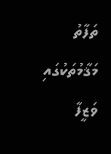ތަފާތު މަޤާމުތަކުގައި ވަޒީފާ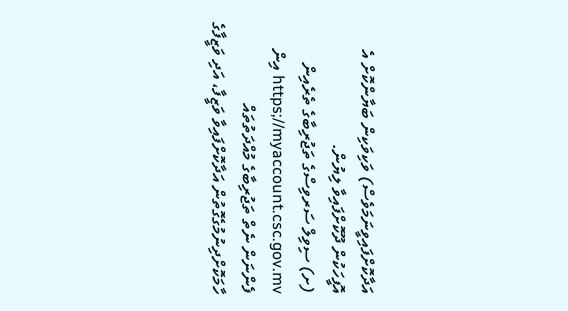އަދާކޮށްފައިވީނަމަވެސް) ވަކިވަކިން ބަޔާންކޮށް އެ އޮފީހަކުން ދޫކޮށްފައިވާ ލިޔުން.
(ށ) ސިވިލް ސަރވިސްގެ ތަޖުރިބާގެ ތެރެއިން https;//myaccount.csc.gov.mv އިން ފެންނަން ނެތް ތަޖުރިބާގެ މުއްދަތުތައް ހާމަކޮށްދިނުމުގެގޮތުން އަދާކޮށްފައިވާ ވަޒީފާ، އަދި ވަޒީފާގެ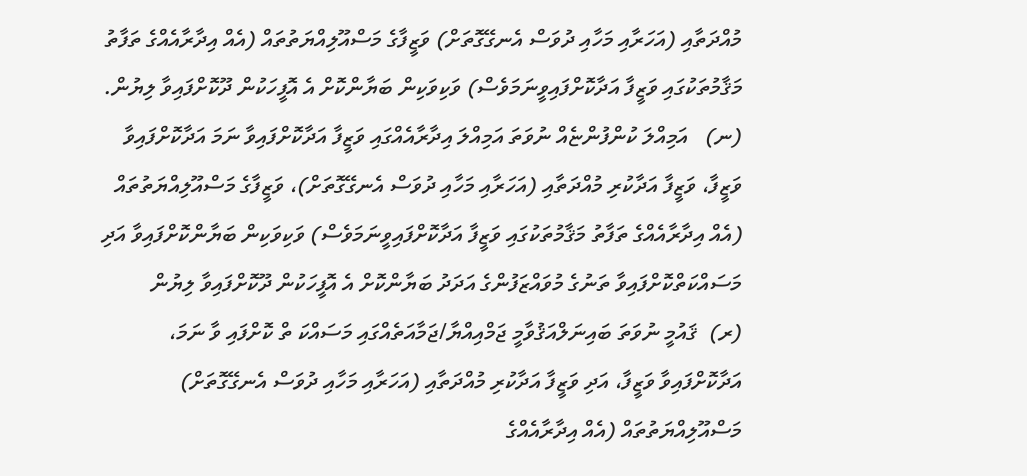މުއްދަތާއި (އަހަރާއި މަހާއި ދުވަސް އެނގޭގޮތަށް) ވަޒީފާގެ މަސްއޫލިއްޔަތުތައް (އެއް އިދާރާއެއްގެ ތަފާތު މަޤާމުތަކުގައި ވަޒީފާ އަދާކޮށްފައިވީނަމަވެސް) ވަކިވަކިން ބަޔާންކޮށް އެ އޮފީހަކުން ދޫކޮށްފައިވާ ލިޔުން.
(ނ)   އަމިއްލަ ކުންފުންޏެއް ނުވަތަ އަމިއްލަ އިދާރާއެއްގައި ވަޒީފާ އަދާކޮށްފައިވާ ނަމަ އަދާކޮށްފައިވާ ވަޒީފާ، ވަޒީފާ އަދާކުރި މުއްދަތާއި (އަހަރާއި މަހާއި ދުވަސް އެނގޭގޮތަށް)، ވަޒީފާގެ މަސްއޫލިއްޔަތުތައް (އެއް އިދާރާއެއްގެ ތަފާތު މަޤާމުތަކުގައި ވަޒީފާ އަދާކޮށްފައިވީނަމަވެސް) ވަކިވަކިން ބަޔާންކޮށްފައިވާ އަދި މަސައްކަތްކޮށްފައިވާ ތަނުގެ މުވައްޒަފުންގެ އަދަދު ބަޔާންކޮށް އެ އޮފީހަކުން ދޫކޮށްފައިވާ ލިޔުން
(ރ)  ޤައުމީ ނުވަތަ ބައިނަލްއަޤުވާމީ ޖަމްއިއްޔާ/ޖަމާއަތެއްގައި މަސައްކަ ތް ކޮށްފައި ވާ ނަމަ، އަދާކޮށްފައިވާ ވަޒީފާ، އަދި ވަޒީފާ އަދާކުރި މުއްދަތާއި (އަހަރާއި މަހާއި ދުވަސް އެނގޭގޮތަށް) މަސްއޫލިއްޔަތުތައް (އެއް އިދާރާއެއްގެ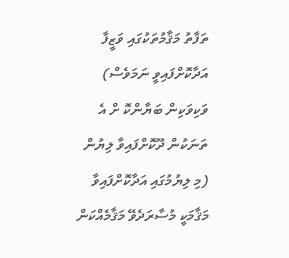ތަފާތު މަޤާމުތަކުގައި ވަޒީފާ އަދާކޮށްފައިވީ ނަމަވެސް) ވަކިވަކިން ބަޔާންކޮ ށް އެ ތަނަކުން ދޫކޮށްފައިވާ ލިޔުން (މި ލިޔުމުގައި އަދާކޮށްފައިވާ މަޤާމަކީ މުސާރަދެވޭ މަޤާމެއްކަން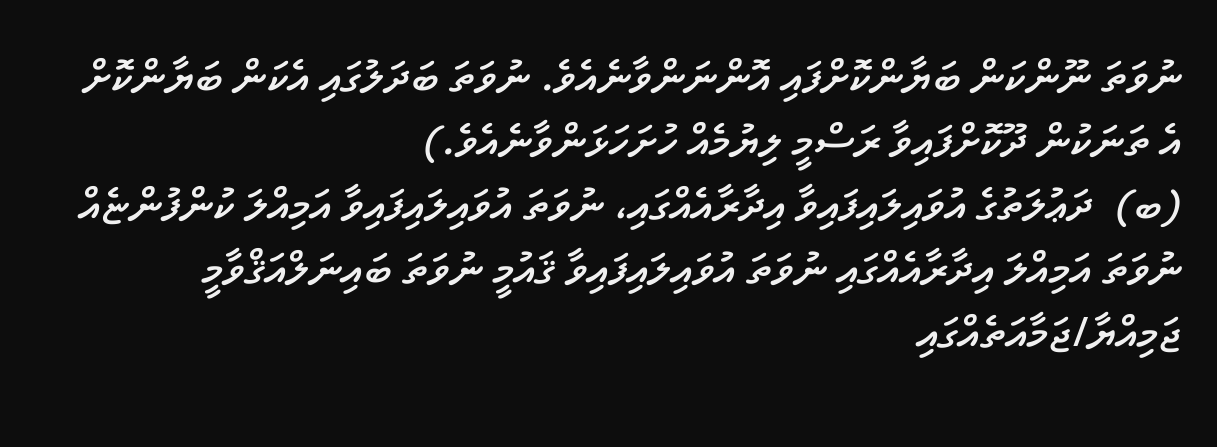ނުވަތަ ނޫންކަން ބަޔާންކޮށްފައި އޮންނަންވާނެއެވެ. ނުވަތަ ބަދަލުގައި އެކަން ބަޔާންކޮށް އެ ތަނަކުން ދޫކޮށްފައިވާ ރަސްމީ ލިޔުމެއް ހުށަހަޅަންވާނެއެވެ.)
(ބ)  ދަޢުލަތުގެ އުވައިލައިފައިވާ އިދާރާއެއްގައި، ނުވަތަ އުވައިލައިފައިވާ އަމިއްލަ ކުންފުންޏެއް ނުވަތަ އަމިއްލަ އިދާރާއެއްގައި ނުވަތަ އުވައިލައިފައިވާ ޤައުމީ ނުވަތަ ބައިނަލްއަޤްވާމީ ޖަމިއްޔާ/ޖަމާއަތެއްގައި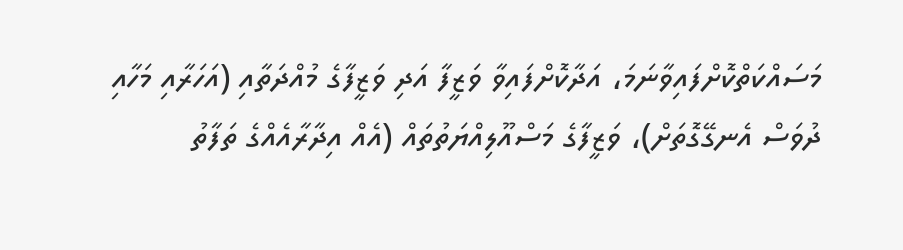މަސައްކަތްކޮށްފައިވާނަމަ، އަދާކޮށްފައިވާ ވަޒީފާ އަދި ވަޒީފާގެ މުއްދަތާއި (އަހަރާއި މަހާއި ދުވަސް އެނގޭގޮތަށް)، ވަޒީފާގެ މަސްއޫލިއްޔަތުތައް (އެއް އިދާރާއެއްގެ ތަފާތު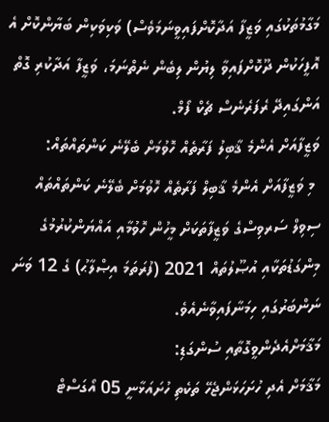މަގާމުތަކުގައި ވަޒީފާ އަދާކޮށްފައިވީނަމަވެސް) ވަކިވަކިން ބަޔާންކޮށް އެ އޮފީހަކުން ދޫކޮށްފައިވާ ލިޔުން ލިބެން ނެތްނަމަ، ވަޒީފާ އަދާކުރި ގޮތް އަންގައިދޭ ރެފަރެނެސް ޗެކް ފޯމް.
ވަޒީފާއަށް އެންމެ ޤާބިލު ފަރާތެއް ހޮވުމަށް ބެލޭނެ ކަންތައްތައް:
 މި ވަޒީފާއަށް އެންމެ ޤާބިލް ފަރާތެއް ހޮވުމަށް ބެލޭނެ ކަންތައްތައް ސިވިލް ސަރވިސްގެ ވަޒީފާތަކަށް މީހުން ހޮވުމާއި އައްޔަންކުރުމުގެ މިންގަޑުތަކާއި އުޞޫލުތައް 2021 (ފުރަތަމަ އިޞްލާޙު) ގެ 12 ވަނަ ނަންބަރުގައި ހިމަނާފައިވާނެއެވެ.
މަޤާމަށްއެދެންވީގޮތާއި ސުންގަޑި:
މަޤާމަށް އެދި ހުށަހަޅަންޖެހޭ ތަކެތި ހުށައަޅާނީ 05 އޯގަސްޓް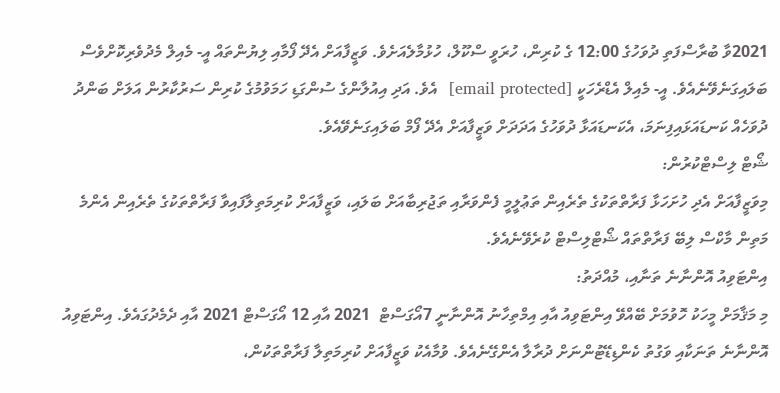2021ވާ ބުރާސްފަތި ދުވަހުގެ 12:00 ގެ ކުރިން، ހުރަވީ ސްކޫލް، ހުޅުމާލެއަށެވެ. ވަޒީފާއަށް އެދޭ ފޯމާއި ލިޔުންތައް އީ- މެއިލް މެދުވެރިކޮށްވެސް ބަލައިގަނެވޭނެއެވެ. އީ- މެއިލް އެޑްރެހަކީ [email protected]  އެވެ. އަދި އިއުލާންގެ ސުންގަޑި ހަމަވުމުގެ ކުރިން ސަރުކާރުން އަލަށް ބަންދު ދުވަހެއް ކަނޑައަޅައިފިނަމަ، އެކަނޑައަޅާ ދުވަހުގެ އަދަދަށް ވަޒީފާއަށް އެދޭ ފޯމް ބަލައިގަނެވޭއެވެ.
ޝޯޓް ލިސްޓްކުރުން:
މިވަޒީފާއަށް އެދި ހުށަހަޅާ ފަރާތްތަކުގެ ތެރެއިން ތަޢުލީމީ ފެންވަރާއި ތަޖުރިބާއަށް ބަލައި، ވަޒީފާއަށް ކުރިމަތިލާފައިވާ ފަރާތްތަކުގެ ތެރެއިން އެންމެ މަތިން މާކްސް ލިބޭ ފަރާތްތައް ޝޯޓްލިސްޓް ކުރެވޭނެއެވެ.
އިންޓަވިއު އޮންނާނެ ތަނާއި، މުއްދަތު:
މި މަޤާމަށް މީހަކު ހޮވުމަށް ބޭއްވޭ އިންޓަވިއު އާއި އިމްތިހާނު އޮންނާނީ 7އޯގަސްޓް  2021 އާއި 12 އޯގަސްޓް 2021 އާއި ދެމެދުގައެވެ. އިންޓަވިއު އޮންނާނެ ތަނަކާއި ވަގުތު ކެންޑިޑޭޓުންނަށް ދުރާލާ އެންގޭނެއެވެ. ވުމާއެކު ވަޒީފާއަށް ކުރިމަތިލާ ފަރާތްތަކުން،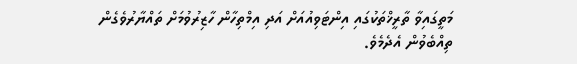މަތީގައިވާ ތާރީޚްތަކުގައި އިންޓަވިއުއަށް އަދި އިމްތިހާން ހާޒިރުވުމަށް ތައްޔާރުވެގެން ތިއްބެވުން އެދެމެވެ.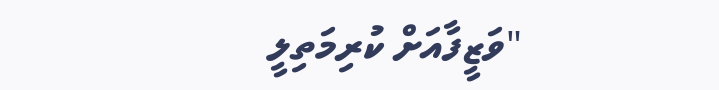"ވަޒީފާއަށް ކުރިމަތިލީ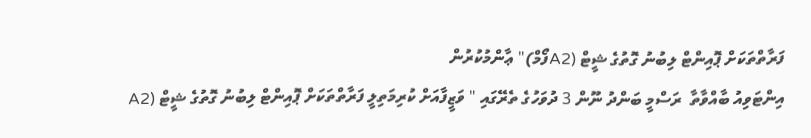ފަރާތްތަކަށް ޕޮއިންޓް ލިބުނު ގޮތުގެ ޝީޓް (A2ފޯމް)" ޢާންމުކުރުން
އިންޓަވިއު ބާއްވާތާ  ރަސްމީ ބަންދު ނޫން 3 ދުވަހުގެ ތެރޭގައި " ވަޒީފާއަށް ކުރިމަތިލީ ފަރާތްތަކަށް ޕޮއިންޓް ލިބުނު ގޮތުގެ ޝީޓް (A2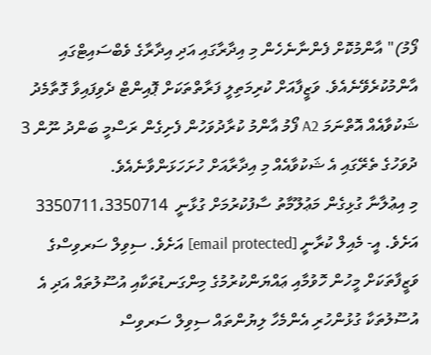ފޯމު)" އާންމުކޮށް ފެންނާނެހެން މި އިދާރާގައި އަދި އިދާރާގެ ވެބްސައިޓްގައި އާންމުކުރެވޭނެއެވެ. ވަޒީފާއަށް ކުރިމަތިލީ ފަރާތްތަކަށް ޕޮއިންޓް ދެވިފައިވާ ގޮތާމެދު ޝަކުވާއެއް އޮތްނަމަ A2 ފޯމު އާންމު ކުރާދުވަހުން ފެށިގެން ރަސްމީ ބަންދު ނޫން 3 ދުވަހުގެ ތެރޭގައި އެ ޝަކުވާއެއް މި އިދާރާއަށް ހުށަހަޅަންވާނެއެވެ.
މި އިޢުލާނާ ގުޅިގެން މަޢުލޫމާތު ސާފުކުރުމަށް ގުޅާނީ  3350711،3350714  އަށެވެ. އީ- މެއިލް ކުރާނީ [email protected] އަށެވެ. ސިވިލް ސަރވިސްގެ ވަޒީފާތަކަށް މީހުން ހޮވުމާއި ޢައްޔަންކުރުމުގެ މިންގަނޑުތަކާއި އުސޫލުތައް އަދި އެ އުސޫލުތަކާ ގުޅުންހުރި އެންމެހާ ލިޔުންތައް ސިވިލް ސަރވިސް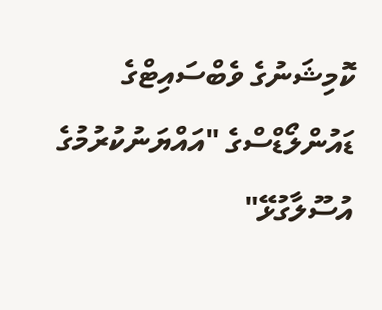ކޮމިޝަނުގެ ވެބްސައިޓްގެ ޑައުންލޯޑްސްގެ "އައްޔަނުކުރުމުގެ އުސޫލާގުޅޭ"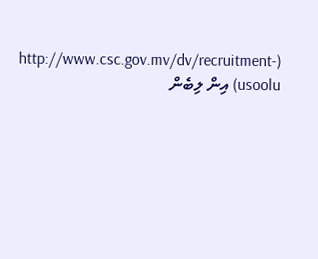(http://www.csc.gov.mv/dv/recruitment-usoolu) އިން ލިބެން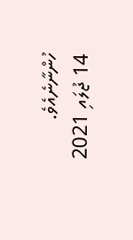ހުންނާނެއެވެ.
14 ޖުލައި 2021